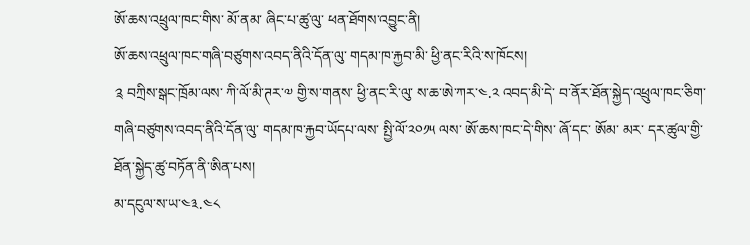ཨོ་ཆས་འཕྲུལ་ཁང་གིས་ མོ་ནམ་ ཞིང་པ་ཚུ་ལུ་ ཕན་ཐོགས་འབྱུང་ནི།
ཨོ་ཆས་འཕྲུལ་ཁང་གཞི་བཙུགས་འབད་ནིའི་དོན་ལུ་ གདམ་ཁ་རྐྱབ་མི་ ཕྱི་ནང་རིའི་ས་ཁོངས།
༉ བཀྲིས་སྒང་ཁྲོམ་ལས་ ཀི་ལོ་མི་ཊར་༧ གྱི་ས་གནས་ ཕྱི་ནང་རི་ལུ་ ས་ཆ་ཨེ་ཀར་༤.༢ འབད་མི་དེ་ བ་ནོར་ཐོན་སྐྱེད་འཕྲུལ་ཁང་ཅིག་ གཞི་བཙུགས་འབད་ནིའི་དོན་ལུ་ གདམ་ཁ་རྐྱབ་ཡོདཔ་ལས་ སྤྱི་ལོ་༢༠༡༥ ལས་ ཨོ་ཆས་ཁང་དེ་གིས་ ཞོ་དང་ ཨོམ་ མར་ དར་ཚུལ་གྱི་ ཐོན་སྐྱེད་ཚུ་བཏོན་ནི་ཨིན་པས།
མ་དངུལ་ས་ཡ་༤༣.༤༨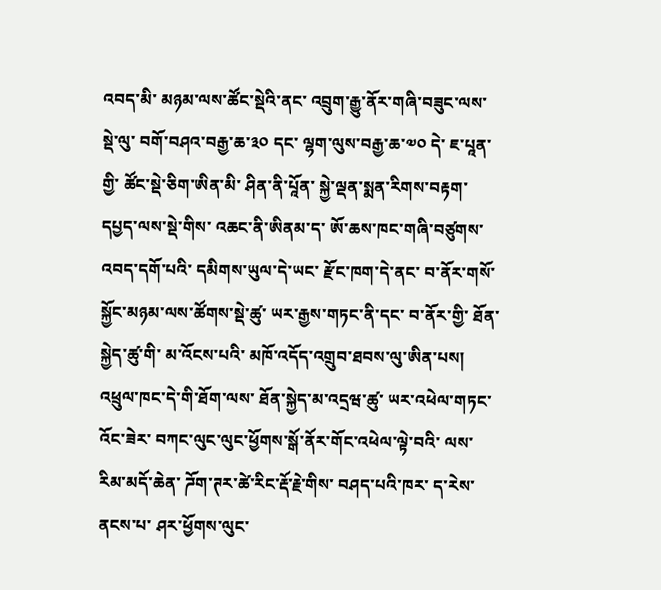འབད་མི་ མཉམ་ལས་ཚོང་སྡེའི་ནང་ འབྲུག་རྒྱུ་ནོར་གཞི་བཟུང་ལས་སྡེ་ལུ་ བགོ་བཤའ་བརྒྱ་ཆ་༣༠ དང་ ལྷག་ལུས་བརྒྱ་ཆ་༧༠ དེ་ ཇ་པཱན་གྱི་ ཚོང་སྡེ་ཅིག་ཨིན་མི་ ཤིན་ནི་པཱོན་ སྐྱེ་ལྡན་སྨན་རིགས་བརྟག་དཔྱད་ལས་སྡེ་གིས་ འཆང་ནི་ཨིནམ་ད་ ཨོ་ཆས་ཁང་གཞི་བཙུགས་འབད་དགོ་པའི་ དམིགས་ཡུལ་དེ་ཡང་ རྫོང་ཁག་དེ་ནང་ བ་ནོར་གསོ་སྐྱོང་མཉམ་ལས་ཚོགས་སྡེ་ཚུ་ ཡར་རྒྱས་གཏང་ནི་དང་ བ་ནོར་གྱི་ ཐོན་སྐྱེད་ཚུ་གི་ མ་འོངས་པའི་ མཁོ་འདོད་འགྲུབ་ཐབས་ལུ་ཨིན་པས།
འཕྲུལ་ཁང་དེ་གི་ཐོག་ལས་ ཐོན་སྐྱེད་མ་འདྲཝ་ཚུ་ ཡར་འཕེལ་གཏང་འོང་ཟེར་ བཀང་ལུང་ལུང་ཕྱོགས་སྒོ་ནོར་གོང་འཕེལ་ལྟེ་བའི་ ལས་རིམ་མདོ་ཆེན་ ཌོག་ཊར་ཚེ་རིང་རྡོ་རྗེ་གིས་ བཤད་པའི་ཁར་ ད་རེས་ནངས་པ་ ཤར་ཕྱོགས་ལུང་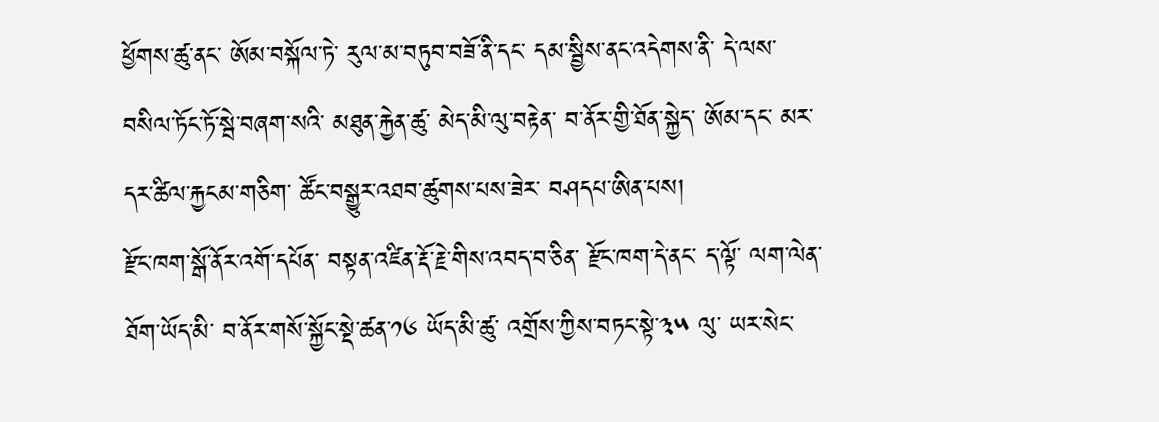ཕྱོགས་ཚུ་ནང་ ཨོམ་བསྐོལ་ཏེ་ རུལ་མ་བཏུབ་བཟོ་ནི་དང་ དམ་སྦྱིས་ནང་འདེགས་ནི་ དེ་ལས་ བསིལ་ཏོང་ཏོ་སྦེ་བཞག་སའི་ མཐུན་རྐྱེན་ཚུ་ མེད་མི་ལུ་བརྟེན་ བ་ནོར་གྱི་ཐོན་སྐྱེད་ ཨོམ་དང་ མར་ དར་ཚིལ་རྐྱངམ་གཅིག་ ཚོང་བསྒྱུར་འཐབ་ཚུགས་པས་ཟེར་ བཤདཔ་ཨིན་པས།
རྫོང་ཁག་སྒོ་ནོར་འགོ་དཔོན་ བསྟན་འཛིན་རྡོ་རྗེ་གིས་འབད་བ་ཅིན་ རྫོང་ཁག་དེ་ནང་ ད་ལྟོ་ ལག་ལེན་ཐོག་ཡོད་མི་ བ་ནོར་གསོ་སྐྱོང་སྡེ་ཚན་༡༦ ཡོད་མི་ཚུ་ འགྲོས་ཀྱིས་བཏང་སྟེ་༣༥ ལུ་ ཡར་སེང་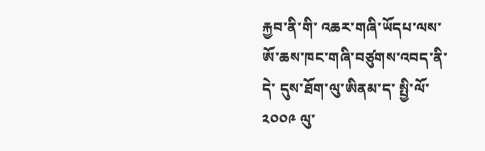རྐྱབ་ནི་གི་ འཆར་གཞི་ཡོདཔ་ལས་ ཨོ་ཆས་ཁང་གཞི་བཙུགས་འབད་ནི་དེ་ དུས་ཐོག་ལུ་ཨིནམ་ད་ སྤྱི་ལོ་༢༠༠༩ ལུ་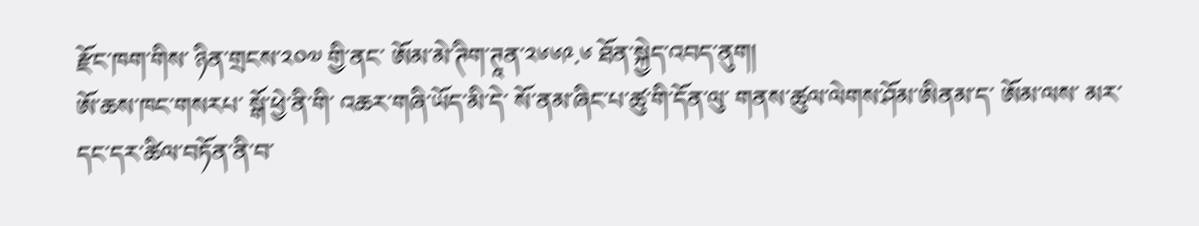རྫོང་ཁག་གིས་ ཉིན་གྲངས་༢༠༧ གྱི་ནང་ ཨོམ་མེ་ཊིག་ཊཱན་༢༦༦༩.༦ ཐོན་སྐྱེད་འབད་ནུག།
ཨོ་ཆས་ཁང་གསརཔ་ སྒོ་ཕྱེ་ནི་གི་ འཆར་གཞི་ཡོད་མི་དེ་ སོ་ནམ་ཞིང་པ་ཚུ་གི་དོན་ལུ་ གནས་ཚུལ་ལེགས་ཤོམ་ཨིནམ་ད་ ཨོམ་ལས་ མར་དང་དར་ཚིལ་བཏོན་ནི་བ་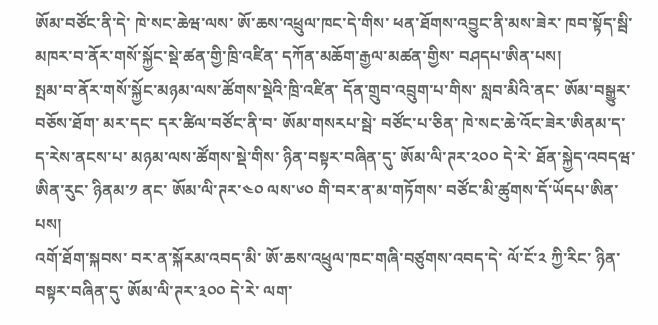ཨོམ་བཙོང་ནི་དེ་ ཁེ་སང་ཆེཝ་ལས་ ཨོ་ཆས་འཕྲུལ་ཁང་དེ་གིས་ ཕན་ཐོགས་འབྱུང་ནི་མས་ཟེར་ ཁབ་སྟོད་སྦི་མཁར་བ་ནོར་གསོ་སྐྱོང་སྡེ་ཚན་གྱི་ཁྲི་འཛིན་ དཀོན་མཆོག་རྒྱལ་མཚན་གྱིས་ བཤདཔ་ཨིན་པས།
སྤམ་བ་ནོར་གསོ་སྐྱོང་མཉམ་ལས་ཚོགས་སྡེའི་ཁྲི་འཛིན་ དོན་གྲུབ་འབྲུག་པ་གིས་ སླབ་མིའི་ནང་ ཨོམ་བསྒྱུར་བཅོས་ཐོག་ མར་དང་ དར་ཚིལ་བཙོང་ནི་བ་ ཨོམ་གསརཔ་སྦེ་ བཙོང་པ་ཅིན་ ཁེ་སང་ཆེ་འོང་ཟེར་ཨིནམ་ད་ ད་རེས་ནངས་པ་ མཉམ་ལས་ཚོགས་སྡེ་གིས་ ཉིན་བསྟར་བཞིན་དུ་ ཨོམ་ལི་ཊར་༢༠༠ དེ་རེ་ ཐོན་སྐྱེད་འབདཝ་ཨིན་རུང་ ཉིནམ་༡ ནང་ ཨོམ་ལི་ཊར་༤༠ ལས་༦༠ གི་བར་ན་མ་གཏོགས་ བཙོང་མི་ཚུགས་དོ་ཡོདཔ་ཨིན་པས།
འགོ་ཐོག་སྐབས་ བར་ན་སྐོརམ་འབད་མི་ ཨོ་ཆས་འཕྲུལ་ཁང་གཞི་བཙུགས་འབད་དེ་ ལོ་ངོ་༢ ཀྱི་རིང་ ཉིན་བསྟར་བཞིན་དུ་ ཨོམ་ལི་ཊར་༣༠༠ དེ་རེ་ ལག་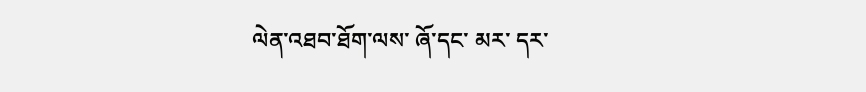ལེན་འཐབ་ཐོག་ལས་ ཞོ་དང་ མར་ དར་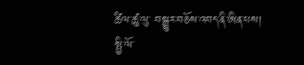ཚིལ་ཚུ་ལུ་ བསྒྱུར་བཅོས་འབད་ནི་ཨིན་པས།
སྤྱི་ལོ་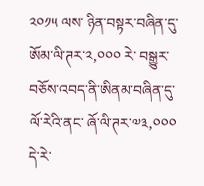༢༠༡༥ ལས་ ཉིན་བསྟར་བཞིན་དུ་ ཨོམ་ལི་ཊར་༢,༠༠༠ རེ་ བསྒྱུར་བཅོས་འབད་ནི་ཨིནམ་བཞིན་དུ་ ལོ་རེའི་ནང་ ཞོ་ལི་ཊར་༧༣,༠༠༠ དེ་རེ་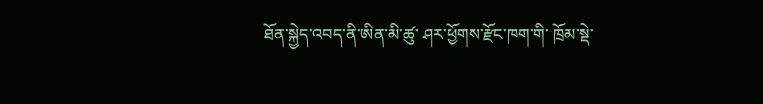ཐོན་སྐྱེད་འབད་ནི་ཨིན་མི་ཚུ་ ཤར་ཕྱོགས་རྫོང་ཁག་གི་ ཁྲོམ་སྡེ་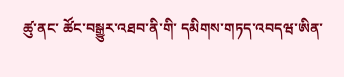ཚུ་ནང་ ཚོང་བསྒྱུར་འཐབ་ནི་གི་ དམིགས་གཏད་འབདཝ་ཨིན་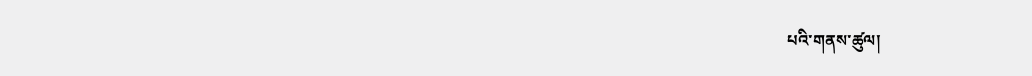པའི་གནས་ཚུལ།